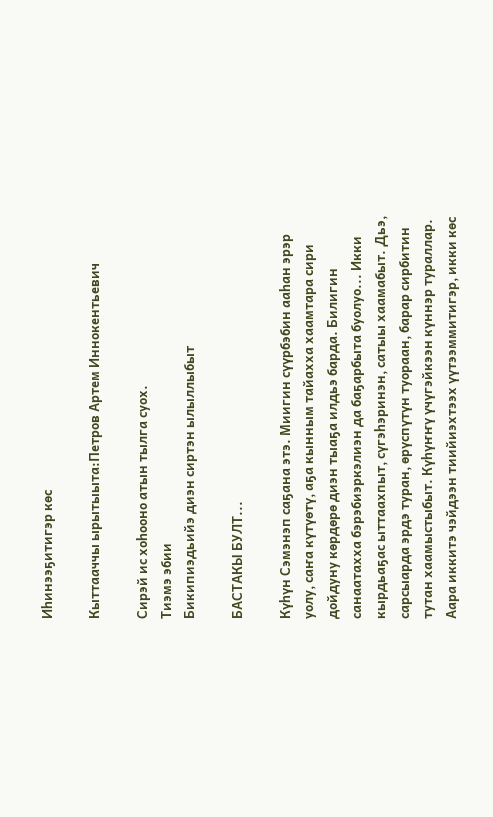Иһинээҕитигэр көс

Кыттааччы ырытыыта:Петров Артем Иннокентьевич

Сирэй ис хоһооно атын тылга суох.
Тиэмэ эбии
Бикипиэдьийэ диэн сиртэн ылыллыбыт

БАСТАКЫ БУЛТ...

Күһүн Сэмэнэп саҕана этэ. Миигин сүүрбэбин ааһан эрэр уолу, саҥа күтүөтү, аҕа кынным тайахха хаамтара сири дойдуну көрдөрө диэн тыаҕа илдьэ барда. Билигин санаатахха бэрэбиэркэлиэн да баҕарбыта буолуо... Икки кырдьаҕас ыттаахпыт, сүгэһэринэн, сатыы хаамабыт. Дьэ, сарсыарда эрдэ туран, өрүспүтүн туораан, барар сирбитин тутан хаамыстыбыт. Күһүҥҥү үчүгэйкээн күннэр тураллар. Аара иккитэ чэйдээн тиийиэхтээх үүтээммитигэр, икки көс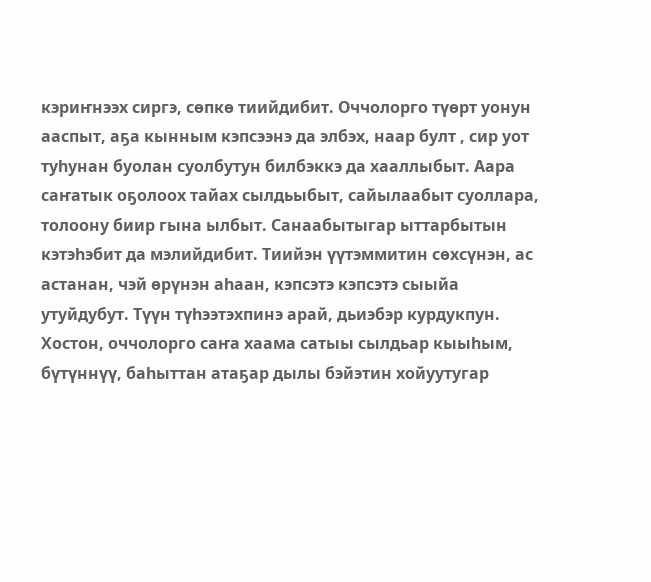кэриҥнээх сиргэ, сөпкө тиийдибит. Оччолорго түөрт уонун ааспыт, аҕа кынным кэпсээнэ да элбэх, наар булт , сир уот туһунан буолан суолбутун билбэккэ да хааллыбыт. Аара саҥатык оҕолоох тайах сылдьыбыт, сайылаабыт суоллара, толоону биир гына ылбыт. Санаабытыгар ыттарбытын кэтэһэбит да мэлийдибит. Тиийэн үүтэммитин сөхсүнэн, ас астанан, чэй өрүнэн аһаан, кэпсэтэ кэпсэтэ сыыйа утуйдубут. Түүн түһээтэхпинэ арай, дьиэбэр курдукпун. Хостон, оччолорго саҥа хаама сатыы сылдьар кыыһым, бүтүннүү, баһыттан атаҕар дылы бэйэтин хойуутугар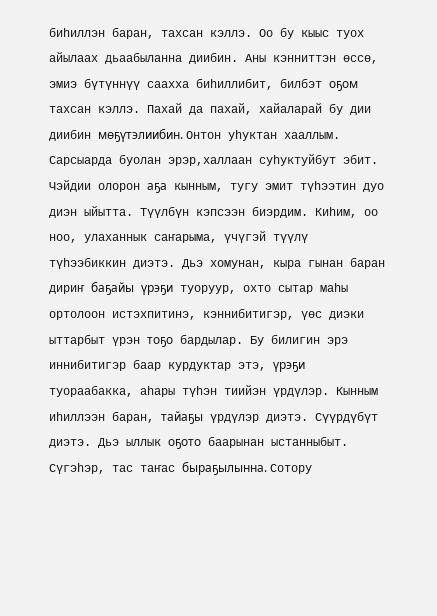биһиллэн баран, тахсан кэллэ. Оо бу кыыс туох айылаах дьаабыланна диибин. Аны кэнниттэн өссө, эмиэ бүтүннүү саахха биһиллибит, билбэт оҕом тахсан кэллэ. Пахай да пахай, хайаларай бу дии диибин мөҕүтэлиибин. Онтон уһуктан хааллым. Сарсыарда буолан эрэр,халлаан суһуктуйбут эбит. Чэйдии олорон аҕа кынным, тугу эмит түһээтин дуо диэн ыйытта. Түүлбүн кэпсээн биэрдим. Киһим, оо ноо, улаханнык саҥарыма, үчүгэй түүлү түһээбиккин диэтэ. Дьэ хомунан, кыра гынан баран дириҥ баҕайы үрэҕи туоруур, охто сытар маһы ортолоон истэхпитинэ, кэннибитигэр, үөс диэки ыттарбыт үрэн тоҕо бардылар. Бу билигин эрэ иннибитигэр баар курдуктар этэ, үрэҕи туораабакка, аһары түһэн тиийэн үрдүлэр. Кынным иһиллээн баран, тайаҕы үрдүлэр диэтэ. Сүүрдүбүт диэтэ. Дьэ ыллык оҕото баарынан ыстанныбыт. Сүгэһэр, тас таҥас быраҕылынна. Сотору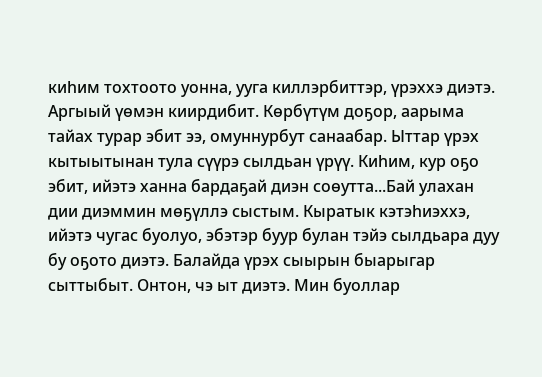киһим тохтоото уонна, ууга киллэрбиттэр, үрэххэ диэтэ. Аргыый үөмэн киирдибит. Көрбүтүм доҕор, аарыма тайах турар эбит ээ, омуннурбут санаабар. Ыттар үрэх кытыытынан тула сүүрэ сылдьан үрүү. Киһим, кур оҕо эбит, ийэтэ ханна бардаҕай диэн соөутта...Бай улахан дии диэммин мөҕүллэ сыстым. Кыратык кэтэһиэххэ, ийэтэ чугас буолуо, эбэтэр буур булан тэйэ сылдьара дуу бу оҕото диэтэ. Балайда үрэх сыырын быарыгар сыттыбыт. Онтон, чэ ыт диэтэ. Мин буоллар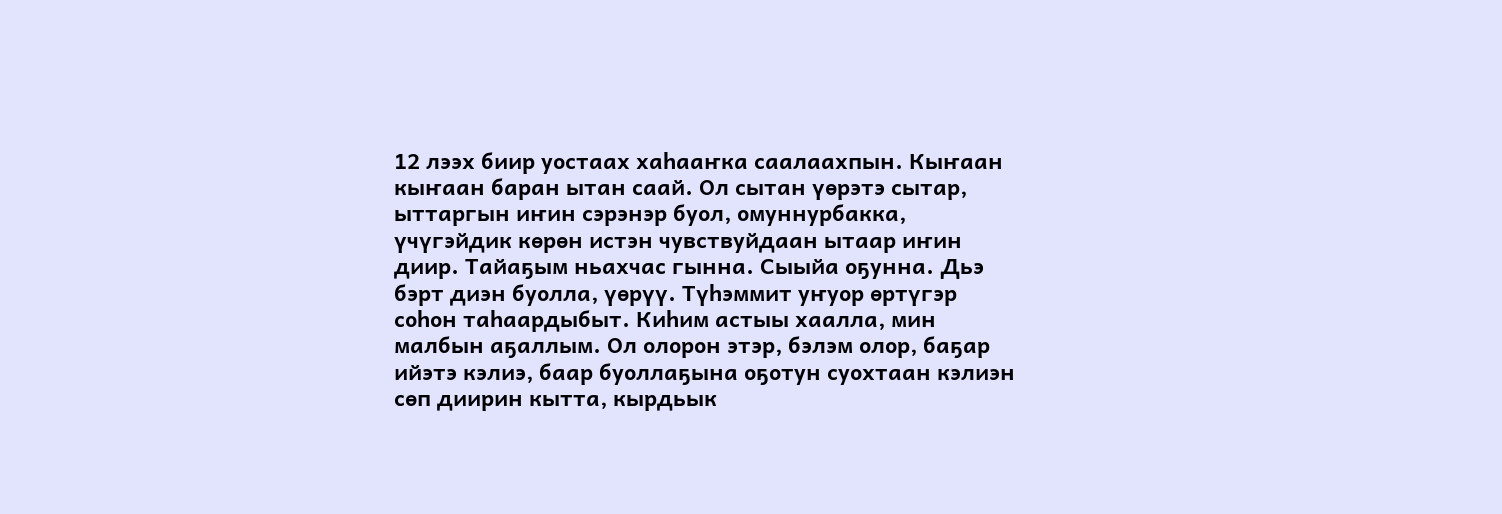12 лээх биир уостаах хаһааҥка саалаахпын. Кыҥаан кыҥаан баран ытан саай. Ол сытан үөрэтэ сытар, ыттаргын иҥин сэрэнэр буол, омуннурбакка, үчүгэйдик көрөн истэн чувствуйдаан ытаар иҥин диир. Тайаҕым ньахчас гынна. Сыыйа оҕунна. Дьэ бэрт диэн буолла, үөрүү. Түһэммит уҥуор өртүгэр соһон таһаардыбыт. Киһим астыы хаалла, мин малбын аҕаллым. Ол олорон этэр, бэлэм олор, баҕар ийэтэ кэлиэ, баар буоллаҕына оҕотун суохтаан кэлиэн сөп диирин кытта, кырдьык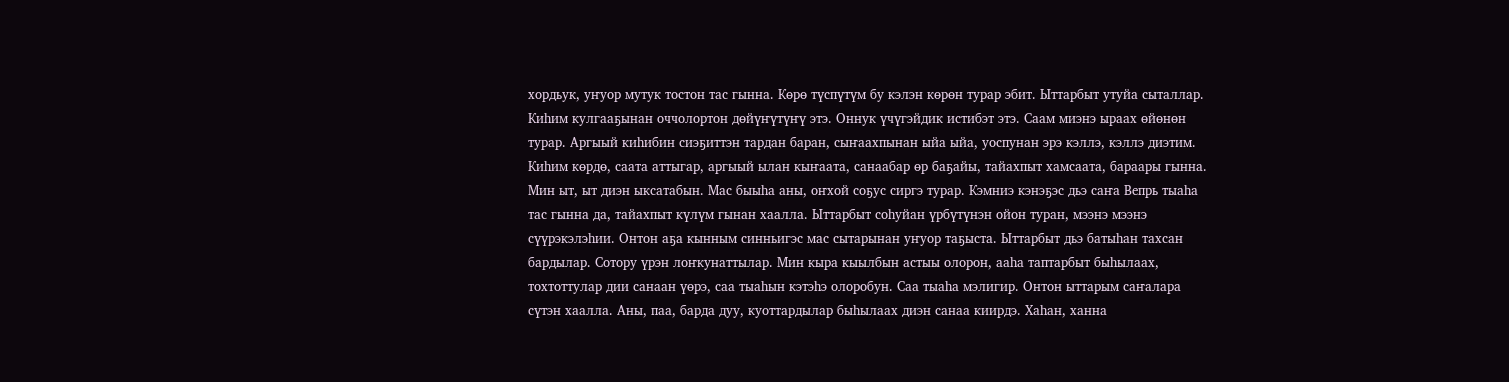хордьук, уҥуор мутук тостон тас гынна. Көрө түспүтүм бу кэлэн көрөн турар эбит. Ыттарбыт утуйа сыталлар. Киһим кулгааҕынан оччолортон дөйүҥүтүҥү этэ. Оннук үчүгэйдик истибэт этэ. Саам миэнэ ыраах өйөнөн турар. Аргыый киһибин сиэҕиттэн тардан баран, сыҥаахпынан ыйа ыйа, уоспунан эрэ кэллэ, кэллэ диэтим. Киһим көрдө, саата аттыгар, аргыый ылан кыҥаата, санаабар өр баҕайы, тайахпыт хамсаата, бараары гынна. Мин ыт, ыт диэн ыксатабын. Мас быыһа аны, оҥхой соҕус сиргэ турар. Кэмниэ кэнэҕэс дьэ саҥа Вепрь тыаһа тас гынна да, тайахпыт күлүм гынан хаалла. Ыттарбыт соһуйан үрбүтүнэн ойон туран, мээнэ мээнэ сүүрэкэлэһии. Онтон аҕа кынным синньигэс мас сытарынан уҥуор таҕыста. Ыттарбыт дьэ батыһан тахсан бардылар. Сотору үрэн лоҥкунаттылар. Мин кыра кыылбын астыы олорон, ааһа таптарбыт быһылаах, тохтоттулар дии санаан үөрэ, саа тыаһын кэтэһэ олоробун. Саа тыаһа мэлигир. Онтон ыттарым саҥалара сүтэн хаалла. Аны, паа, барда дуу, куоттардылар быһылаах диэн санаа киирдэ. Хаһан, ханна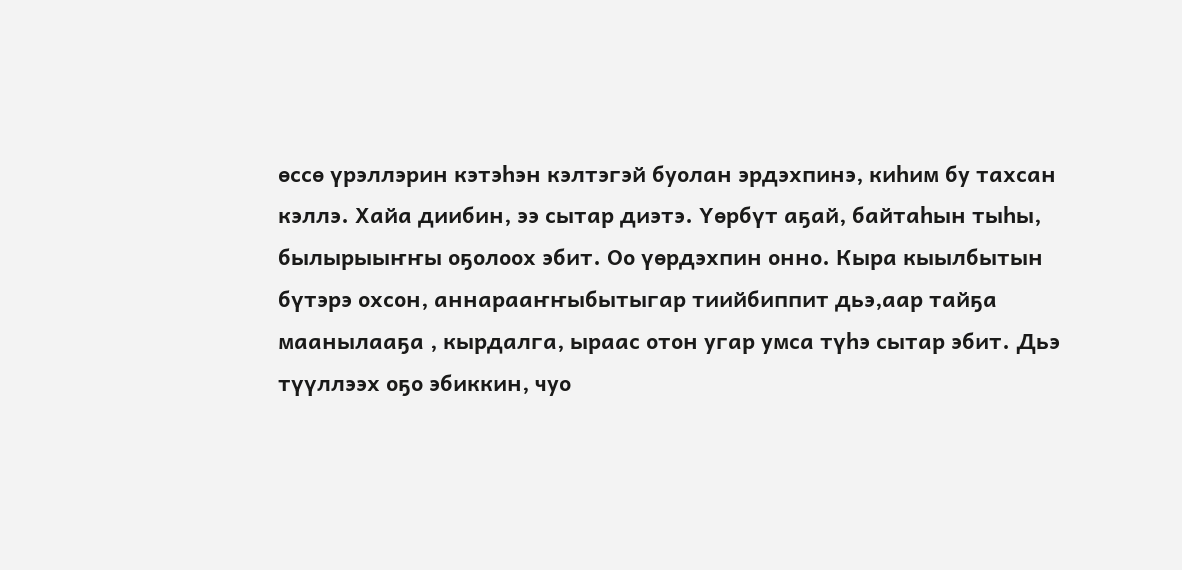өссө үрэллэрин кэтэһэн кэлтэгэй буолан эрдэхпинэ, киһим бу тахсан кэллэ. Хайа диибин, ээ сытар диэтэ. Үөрбүт аҕай, байтаһын тыһы, былырыыҥҥы оҕолоох эбит. Оо үөрдэхпин онно. Кыра кыылбытын бүтэрэ охсон, аннарааҥҥыбытыгар тиийбиппит дьэ,аар тайҕа маанылааҕа , кырдалга, ыраас отон угар умса түһэ сытар эбит. Дьэ түүллээх оҕо эбиккин, чуо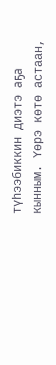түһээбиккин диэтэ аҕа кынным. Үөрэ көтө астаан,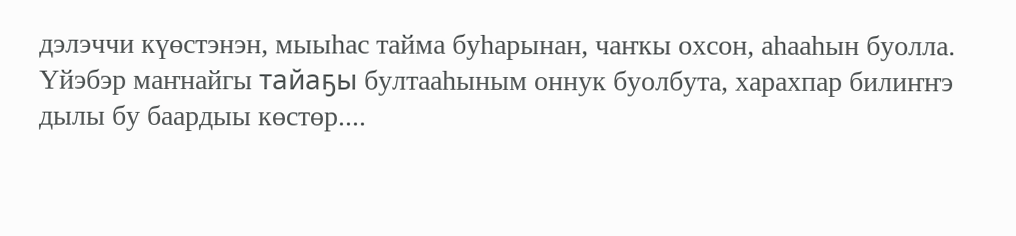дэлэччи күөстэнэн, мыыһас тайма буһарынан, чаҥкы охсон, аһааһын буолла. Үйэбэр маҥнайгы тайаҕы бултааһыным оннук буолбута, харахпар билиҥҥэ дылы бу баардыы көстөр....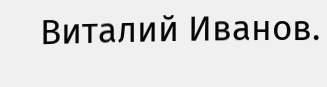Виталий Иванов.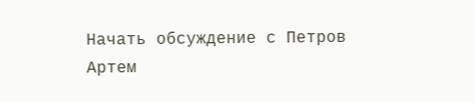Начать обсуждение с Петров Артем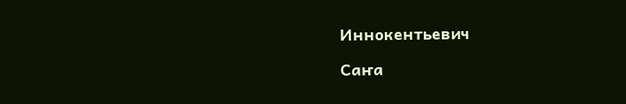Иннокентьевич

Саҥа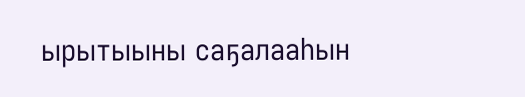ырытыыны саҕалааһын